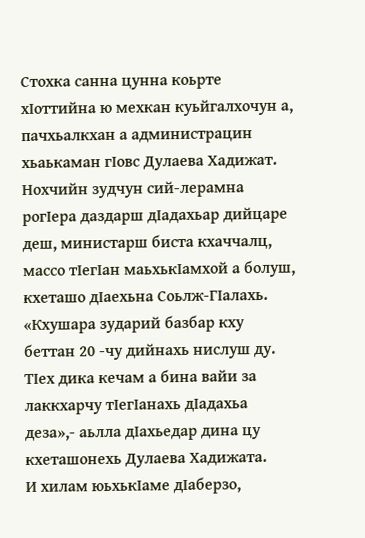Стохка санна цунна коьрте хIоттийна ю мехкан куьйгалхочун а, пачхьалкхан а администрацин хьаькаман гIовс Дулаева Хадижат. Нохчийн зудчун сий-лерамна рогIера даздарш дIадахьар дийцаре деш, министарш биста кхаччалц, массо тIегIан маьхькIамхой а болуш, кхеташо дIаехьна Соьлж-ГIалахь.
«Кхушара зударий базбар кху беттан 20 -чу дийнахь нислуш ду. ТIех дика кечам а бина вайи за лаккхарчу тIегIанахь дIадахьа деза»,- аьлла дIахьедар дина цу кхеташонехь Дулаева Хадижата.
И хилам юьхькIаме дIаберзо,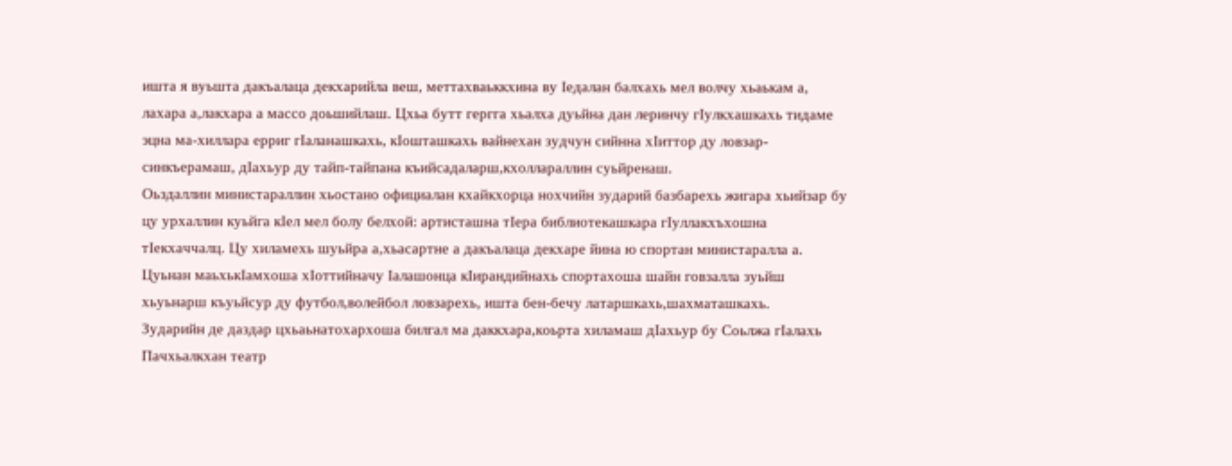ишта я вуьшта дакъалаца декхарийла веш, меттахваьккхина ву Iедалан балхахь мел волчу хьаькам а, лахара а,лакхара а массо доьшийлаш. Цхьа бутт гергга хьалха дуьйна дан леринчу гIулкхашкахь тидаме эцна ма-хиллара ерриг гIаланашкахь, кIошташкахь вайнехан зудчун сийнна хIиттор ду ловзар-синкъерамаш, дIахьур ду тайп-тайпана къийсадаларш,кхоллараллин суьйренаш.
Оьздаллин министараллин хьостано официалан кхайкхорца нохчийн зударий базбарехь жигара хьийзар бу цу урхаллин куьйга кIел мел болу белхой: артисташна тIера библиотекашкара гIуллакхъхошна тIекхаччалц. Цу хиламехь шуьйра а,хьасартне а дакъалаца декхаре йина ю спортан министаралла а. Цуьнан маьхькIамхоша хIоттийначу Iалашонца кIирандийнахь спортахоша шайн говзалла зуьйш хьуьнарш къуьйсур ду футбол,волейбол ловзарехь, ишта бен-бечу латаршкахь,шахматашкахь.
Зударийн де даздар цхьаьнатохархоша билгал ма даккхара,коьрта хиламаш дIахьур бу Соьлжа гIалахь Пачхьалкхан театр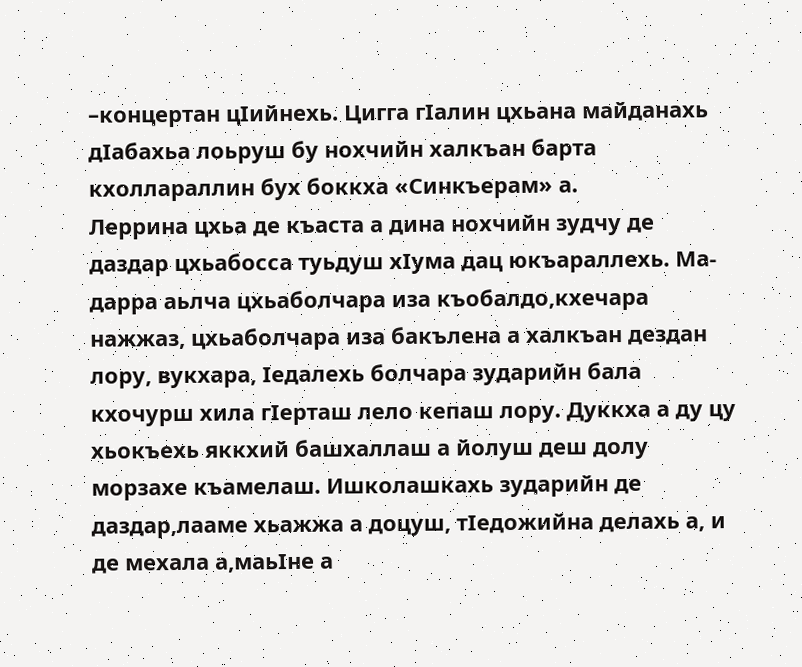–концертан цIийнехь. Цигга гIалин цхьана майданахь дIабахьа лоьруш бу нохчийн халкъан барта кхоллараллин бух боккха «Синкъерам» а.
Леррина цхьа де къаста а дина нохчийн зудчу де даздар цхьабосса туьдуш хIума дац юкъараллехь. Ма-дарра аьлча цхьаболчара иза къобалдо,кхечара нажжаз, цхьаболчара иза бакълена а халкъан дездан лору, вукхара, Iедалехь болчара зударийн бала кхочурш хила гIерташ лело кепаш лору. Дуккха а ду цу хьокъехь яккхий башхаллаш а йолуш деш долу морзахе къамелаш. Ишколашкахь зударийн де даздар,лааме хьажжа а доцуш, тIедожийна делахь а, и де мехала а,маьIне а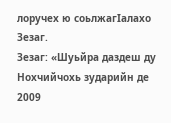лоручех ю соьлжагIалахо Зезаг.
Зезаг: «Шуьйра даздеш ду Нохчийчохь зударийн де 2009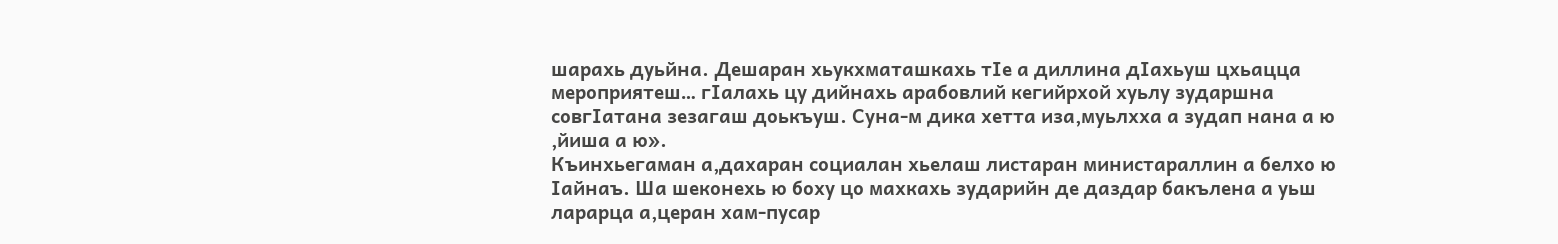шарахь дуьйна. Дешаран хьукхматашкахь тIе а диллина дIахьуш цхьацца мероприятеш… гIалахь цу дийнахь арабовлий кегийрхой хуьлу зударшна совгIатана зезагаш доькъуш. Суна-м дика хетта иза,муьлхха а зудап нана а ю ,йиша а ю».
Къинхьегаман а,дахаран социалан хьелаш листаран министараллин а белхо ю Iайнаъ. Ша шеконехь ю боху цо махкахь зударийн де даздар бакълена а уьш ларарца а,церан хам-пусар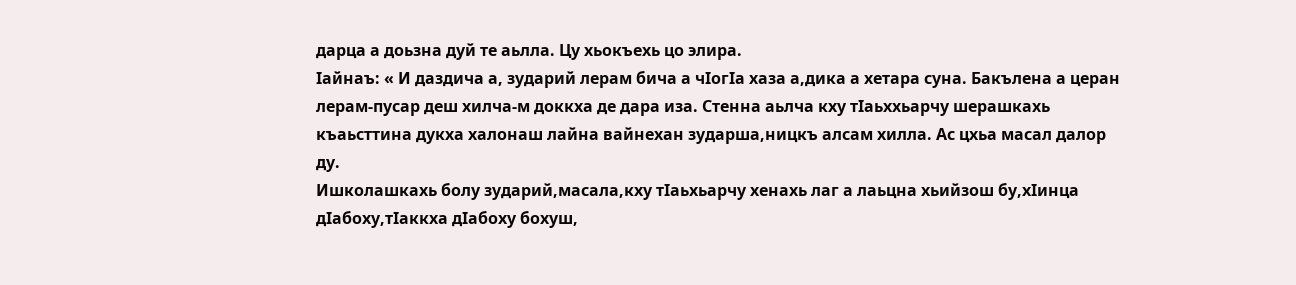дарца а доьзна дуй те аьлла. Цу хьокъехь цо элира.
Iайнаъ: « И даздича а, зударий лерам бича а чIогIа хаза а,дика а хетара суна. Бакълена а церан лерам-пусар деш хилча-м доккха де дара иза. Стенна аьлча кху тIаьххьарчу шерашкахь къаьсттина дукха халонаш лайна вайнехан зударша,ницкъ алсам хилла. Ас цхьа масал далор ду.
Ишколашкахь болу зударий,масала,кху тIаьхьарчу хенахь лаг а лаьцна хьийзош бу,хIинца дIабоху,тIаккха дIабоху бохуш,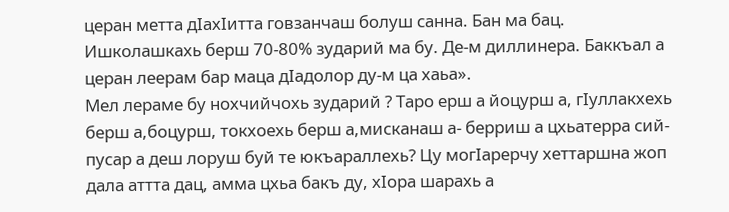церан метта дIахIитта говзанчаш болуш санна. Бан ма бац. Ишколашкахь берш 70-80% зударий ма бу. Де-м диллинера. Баккъал а церан леерам бар маца дIадолор ду-м ца хаьа».
Мел лераме бу нохчийчохь зударий ? Таро ерш а йоцурш а, гIуллакхехь берш а,боцурш, токхоехь берш а,мисканаш а- берриш а цхьатерра сий-пусар а деш лоруш буй те юкъараллехь? Цу могIарерчу хеттаршна жоп дала аттта дац, амма цхьа бакъ ду, хIора шарахь а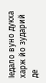Iедало вуно дукха харж йо зударий де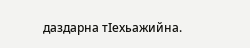даздарна тIехьажийна.